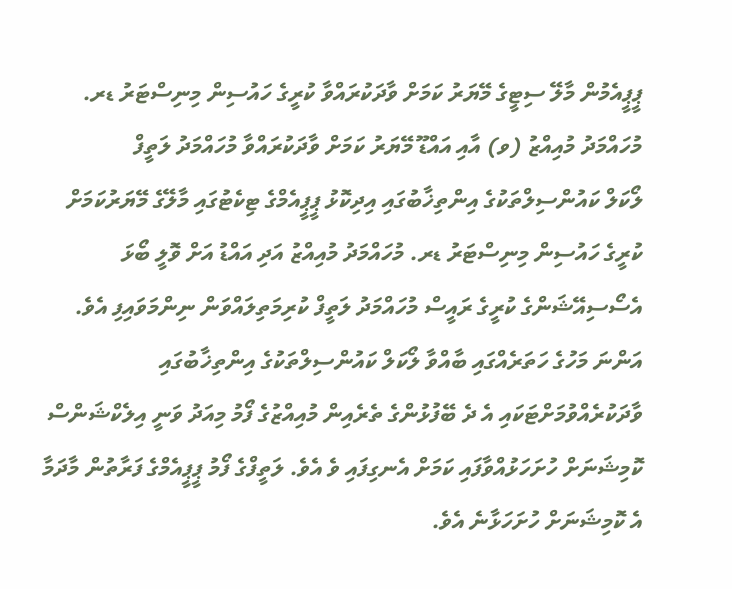ޕީޕީއެމުން މާލޭ ސިޓީގެ މޭޔަރު ކަމަށް ވާދަކުރައްވާ ކުރީގެ ހައުސިން މިނިސްޓަރު ޑރ. މުހައްމަދު މުއިއްޒު (ވ) އާއި އައްޑޫ މޭޔަރު ކަމަށް ވާދަކުރައްވާ މުހައްމަދު ލަތީފް
ލޯކަލް ކައުންސިލްތަކުގެ އިންތިޚާބުގައި އިދިކޮޅު ޕީޕީއެމްގެ ޓިކެޓުގައި މާލޭގެ މޭޔަރުކަމަށް ކުރީގެ ހައުސިން މިނިސްޓަރު ޑރ. މުހައްމަދު މުއިއްޒު އަދި އައްޑު އަށް ވޮލީ ބޯޅަ އެސޯސިއޭޝަންގެ ކުރީގެ ރައީސް މުހައްމަދު ލަތީފް ކުރިމަތިލައްވަން ނިންމަވައިފި އެވެ.
އަންނަ މަހުގެ ހަތަރެއްގައި ބާއްވާ ލޯކަލް ކައުންސިލްތަކުގެ އިންތިޚާބުގައި ވާދަކުރެއްވުމަށްޓަކައި އެ ދެ ބޭފުޅުންގެ ތެރެއިން މުއިއްޒުގެ ފޯމު މިއަދު ވަނީ އިލެކްޝަންސް ކޮމިޝަނަށް ހުށަހަޅުއްވާފައި ކަމަށް އެނގިފައި ވެ އެވެ. ލަތީފްގެ ފޯމު ޕީޕީއެމްގެ ފަރާތުން މާދަމާ އެ ކޮމިޝަނަށް ހުށަހަޅާނެ އެވެ.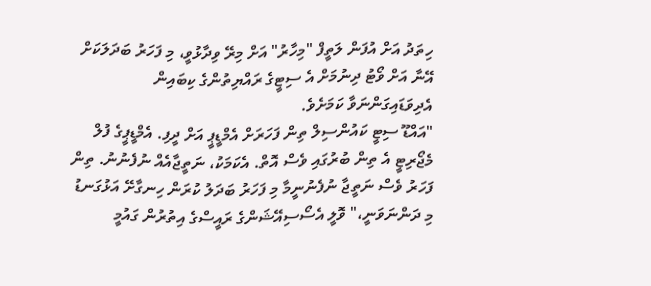ހިތަދު އަށް އުފަން ލަތީފް "މިހާރު" އަށް މިރޭ ވިދާޅުވީ، މި ފަހަރު ބަދަލަކަށް އޭނާ އަށް ވޯޓު ދިނުމަށް އެ ސިޓީގެ ރައްޔިތުންގެ ކިބައިން އެދިވަޑައިގަންނަވާ ކަމަށެވެ.
"އައްޑޫ ސިޓީ ކައުންސިލް ތިން ފަހަރަށް އެމްޑީޕީ އަށް ދީފި. އެމްޑީޕީގެ ފުލް މެޖޯރިޓީ އެ ތިން ބުރުގައި ވެސް އޮތް. އެކަމަކު، ނަތީޖާއެއް ނުފެނުނު. ތިން ފަހަރު ވެސް ނަތީޖާ ނުފެނުނީމާ މި ފަހަރު ބަދަލު ކުރަން ހިނގާށޭ އަޅުގަނޑު މި ދަންނަވަނީ،" ވޮލީ އެސޯސިއޭޝަންގެ ރައީސްގެ އިތުރުން ގައުމީ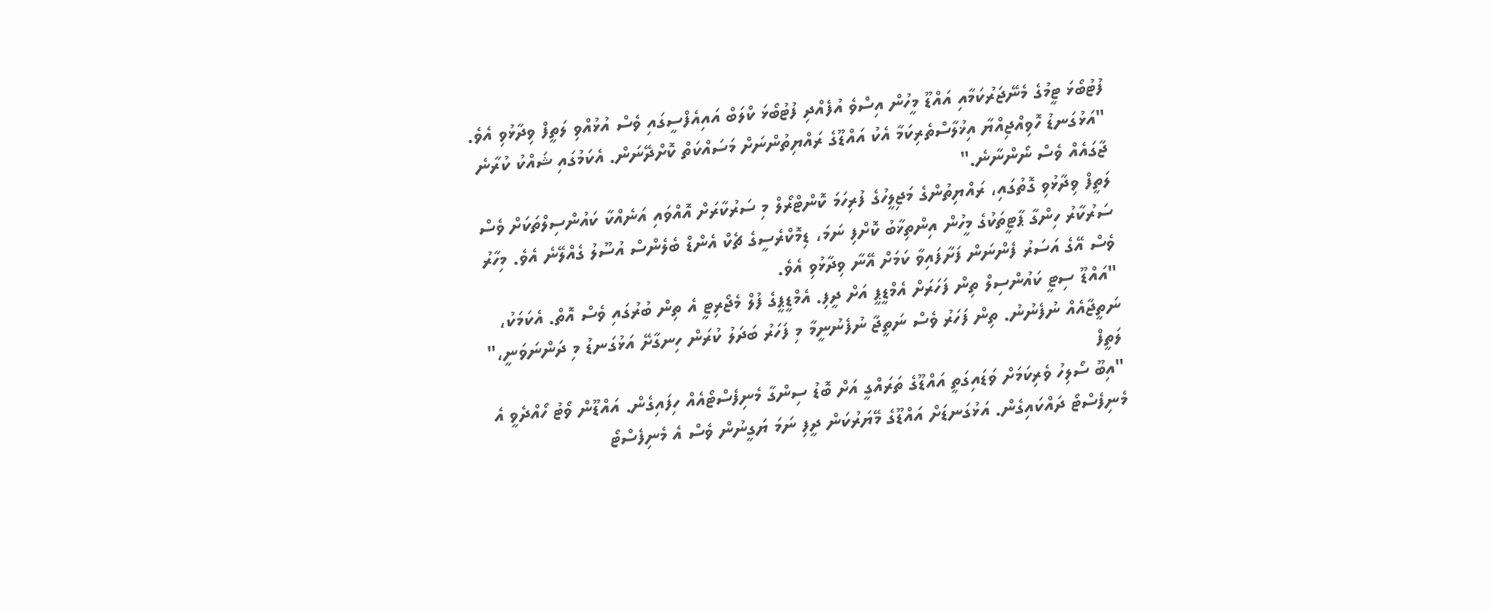ފުޓުބޯޅަ ޓީމުގެ މެނޭޖަރުކަމާއި އައްޑޫ މީހުން އިސްވެ އުފެއްދި ފުޓުބޯޅަ ކްލަބް އައިއެފްސީގައި ވެސް އުޅުއްވި ލަތީފް ވިދާޅުވި އެވެ.
"އަޅުގަނޑު ހޮވިއްޖިއްޔާ އިޚުލާސްތެރިކަމާ އެކު އައްޑޫގެ ރައްޔިތުންނަށް މަސައްކަތް ކޮށްދޭނަން. އެކަމުގައި ޝައްކު ކުރާނެ ޖާގައެއް ވެސް ނޯންނާނެ."
ލަތީފް ވިދާޅުވި ގޮތުގައި، ރައްޔިތުންގެ މަޖިލީހުގެ ފުރިހަމަ ކޮންޓްރޯލް މި ސަރުކާރަށް އޮއްވައި އަނެއްކާ ކައުންސިލްތަކަށް ވެސް ސަރުކާރު ހިންގާ ޕާޓީތަކުގެ މީހުން އިންތިޚާބު ކޮށްފި ނަމަ، ޑިމޮކްރެސީގެ ޗެކް އެންޑް ބެލެންސް އުސޫލު ގެއްލޭނެ އެވެ. މިހާރު ވެސް އޭގެ އަސަރު ފެންނަން ފަށާފައިވާ ކަމަށް އޭނާ ވިދާޅުވި އެވެ.
"އައްޑޫ ސިޓީ ކައުންސިލް ތިން ފަހަރަށް އެމްޑީޕީ އަށް ދީފި. އެމްޑީޕީގެ ފުލް މެޖޯރިޓީ އެ ތިން ބުރުގައި ވެސް އޮތް. އެކަމަކު، ނަތީޖާއެއް ނުފެނުނު. ތިން ފަހަރު ވެސް ނަތީޖާ ނުފެނުނީމާ މި ފަހަރު ބަދަލު ކުރަން ހިނގާށޭ އަޅުގަނޑު މި ދަންނަވަނީ،" ލަތީފް
"އިބޫ ސޯލިހު ވެރިކަމަށް ވަޑައިގަތީ އައްޑޫގެ ތަރައްގީ އަށް ބޮޑު ސިންގާ މެނިފެސްޓޯއެއް ހިފައިގެން. އައްޑޫން ވޯޓު ހޯއްދެވީ އެ މެނިފެސްޓޯ ދައްކައިގެން. އަޅުގަނޑަށް އައްޑޫގެ މޭޔަރުކަން ދީފި ނަމަ ޔަގީނުން ވެސް އެ މެނިފެސްޓޯ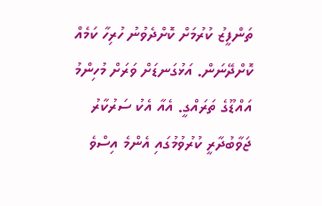ތަންފީޒު ކުރުމަށް ކޮށްދެވުނު ހުރިހާ ކަމެއް ކޮށްދޭނަން. އަޅުގަނޑަށް ވަރަށް މުހިންމު އައްޑޫގެ ތަރައްގީ. އެއާ އެކު ސަރުކާރު ޖަވާބުދާރީ ކުރުވުމުގައި އެންމެ އިސްވެ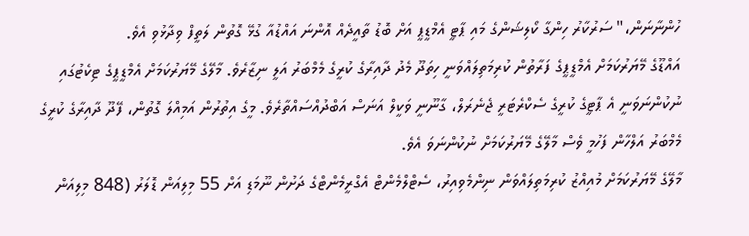ހުންނާނަން،" ސަރުކާރު ހިންގާ ކޯލިޝަންގެ މައި ޕާޓީ އެމްޑީޕީ އަށް ބޮޑު ތާއީދެއް އޮންނަ އައްޑުއާ ގުޅޭ ގޮތުން ލަތީފް ވިދާޅުވި އެވެ.
އައްޑޫގެ މޭޔަރުކަމަށް އެމްޑީޕީގެ ފަރާތުން ކުރިމަތިލައްވަނީ ހިތަދޫ މެދު ދާއިރާގެ ކުރީގެ މެމްބަރު އަލީ ނިޒާރެވެ. މާލޭގެ މޭޔަރުކަމަށް އެމްޑީޕީގެ ޓިކެޓުގައި ނުކުންނަވަނީ އެ ޕާޓީގެ ކުރީގެ ސެކްރެޓަރީ ޖެނެރަލް، ގާނޫނީ ވަކީލް އަނަސް އަބްދުއްސައްތާރެވެ. މީގެ އިތުރުން އަމިއްލަ ގޮތުން، ފޭދޫ ދާއިރާގެ ކުރީގެ މެމްބަރު އަލްހާން ފަހުމީ ވެސް މާލޭގެ މޭޔަރުކަމަށް ނުކުންނަވަ އެވެ.
މާލޭގެ މޭޔަރުކަމަށް މުއިއްޒު ކުރިމަތިލައްވަން ނިންމެވިއިރު، ސެޓްލްމެންޓް އެގްރީމެންޓްގެ ދަށުން ނޫމަޑި އަށް 55 މިލިއަން ޑޮލަރު (848 މިލިއަން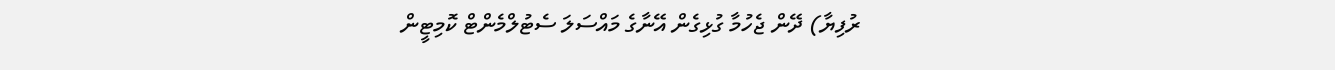ރުފިޔާ) ދޭން ޖެހުމާ ގުޅިގެން އޭނާގެ މައްސަލަ ސެޓުލްމެންޓް ކޮމިޓީން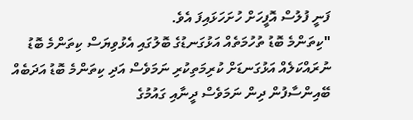ފަނީ ފުލުސް އޮފީހަށް ހުށަހަޅައިފަ އެވެ.
"ކިތަންމެ ބޮޑު ތުހުމަތެއް އަޅުގަނޑުގެ ބޮލުގައި އެޅުވިޔަސް ކިތަންމެ ބޮޑު ނުރައްކަލެއް އަޅުގަނޑަށް ކުރިމަތިކުރި ނަމަވެސް އަދި ކިތަންމެ ބޮޑު އަދަބެއް ބޭއިންސާފުން ދިން ނަމަވެސް ދީނާއި ގައުމުގެ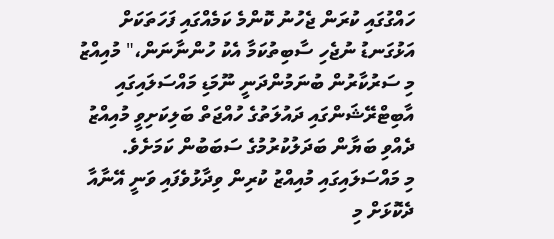ހައްގުގައި ކުރަން ޖެހުނު ކޮންމެ ކަމެއްގައި ފަހަތަކަށް އަޅުގަނޑު ނުޖެހި ސާބިތުކަމާ އެކު ހުންނާނަން،" މުއިއްޒު
މި ސަރުކާރުން ބުނަމުންދަނީ ނޫމަޑި މައްސަލައިގައި އާބިޓްރޭޝަންގައި ދައުލަތުގެ ހުއްޖަތް ބަލިކަށިވީ މުއިއްޒު ދެއްވި ބަޔާން ބަދަލުކުރުމުގެ ސަބަބުން ކަމަށެވެ.
މި މައްސަލައިގައި މުއިއްޒު ކުރިން ވިދާޅުވެފައި ވަނީ އޭނާއާ ދެކޮޅަށް މި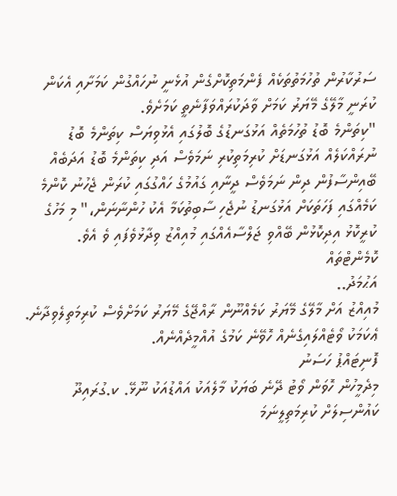ސަރުކާރުން ތުހުމަތުތަކެއް ފެންމަތިކޮށްގެން އުޅެނީ ނުހައްގުން ކަމަށާއި އެކަން ކުރަނީ މާލޭގެ މޭޔަރު ކަމަށް ވާދަކުރައްވަފާނެތީ ކަމަށެވެ.
"ކިތަންމެ ބޮޑު ތުހުމަތެއް އަޅުގަނޑުގެ ބޮލުގައި އެޅުވިޔަސް ކިތަންމެ ބޮޑު ނުރައްކަލެއް އަޅުގަނޑަށް ކުރިމަތިކުރި ނަމަވެސް އަދި ކިތަންމެ ބޮޑު އަދަބެއް ބޭއިންސާފުން ދިން ނަމަވެސް ދީނާއި ގައުމުގެ ހައްގުގައި ކުރަން ޖެހުނު ކޮންމެ ކަމެއްގައި ފަހަތަކަށް އަޅުގަނޑު ނުޖެހި ސާބިތުކަމާ އެކު ހުންނާނަން،" މި މަހުގެ ކުރީކޮޅު އިދިކޮޅުން ބޭއްވި ޖަލްސާއެއްގައި މުއިއްޒު ވިދާޅުވެފައި ވެ އެވެ.
ކޮމެންޓްތައް
އަޙުމަދު..
މުއިއްޒު އަށް މާލޭގެ މޭޔަރު ކަމެއްނޫން ރާއްޖޭގެ މޭޔަރު ކަމަށްވެސް ކުރިމަތިލެވިދާނެ. ޢެކަމަކު ވޯޓެއްލައިގެނެއް ހޮވޭނެ ކަމުގެ އުއްމީދެއްނެއް.
ފޮނިޓައްޕު ހަސަނު
މިދެމީހުން ހޮވަން ވޯޓު ދޭނެ ބަޔަކު މާލެއަކު އައްޑުއަކު ނޫޅޭ. ކ.ގުރައިދޫ ކައުންސިލަށް ކުރިމަތިލީނަމަ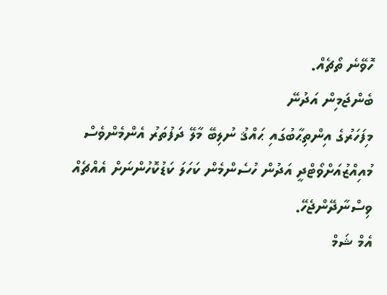ހޮވޭނެ ތޯޗެއް.
ބެންޖަމިން އަދުނޭ
މިފަހަރުގެ އިންތިޙާބުގައި ޙައްޤު ނުލިބޭ މާލޭ ދަފުތަރު އެންމެންވެސް މުއިއްޒުއަށްވޯޓްދީ އަދުން ހުސެންމެން ކަހަލަ ކަޑުކޮހުންނަށް އެއްޗެއް ވިސްނާދޭންޖެހޭ.
އެމް ޝަމް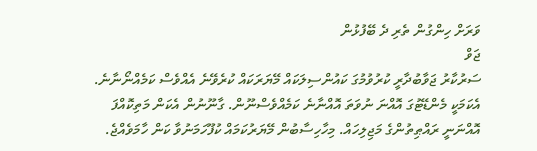ވަރަށް ހިންގުން ތެރި ދެ ބޭފުޅުން
ޖަވް
ސަރުކާރު ޖަވާބުދާރީ ކުރުވުމުގަ ކައުންސިލަކައް މޭޔަރަކައް ކުރެވޭނެ އެއްވެސް ކަމެއްނޯނާނެ. އެކަމަކީ މެންޑޭޓުގަ އޮއްނަ ނުވަތަ އޮއްނާނެ ކަމެއްވެސްނޫން. ގާނޫނުން އެކަން މަތިކޮއްފަ އޮއްނަނީ ރައްޠިތުންގެ މަޖިލިހައް. މިހާހިސާބުން މޭޔަރުކަމައް ކުފޫހަމަނުވާ ކަން ހާމަވެއްޖެ.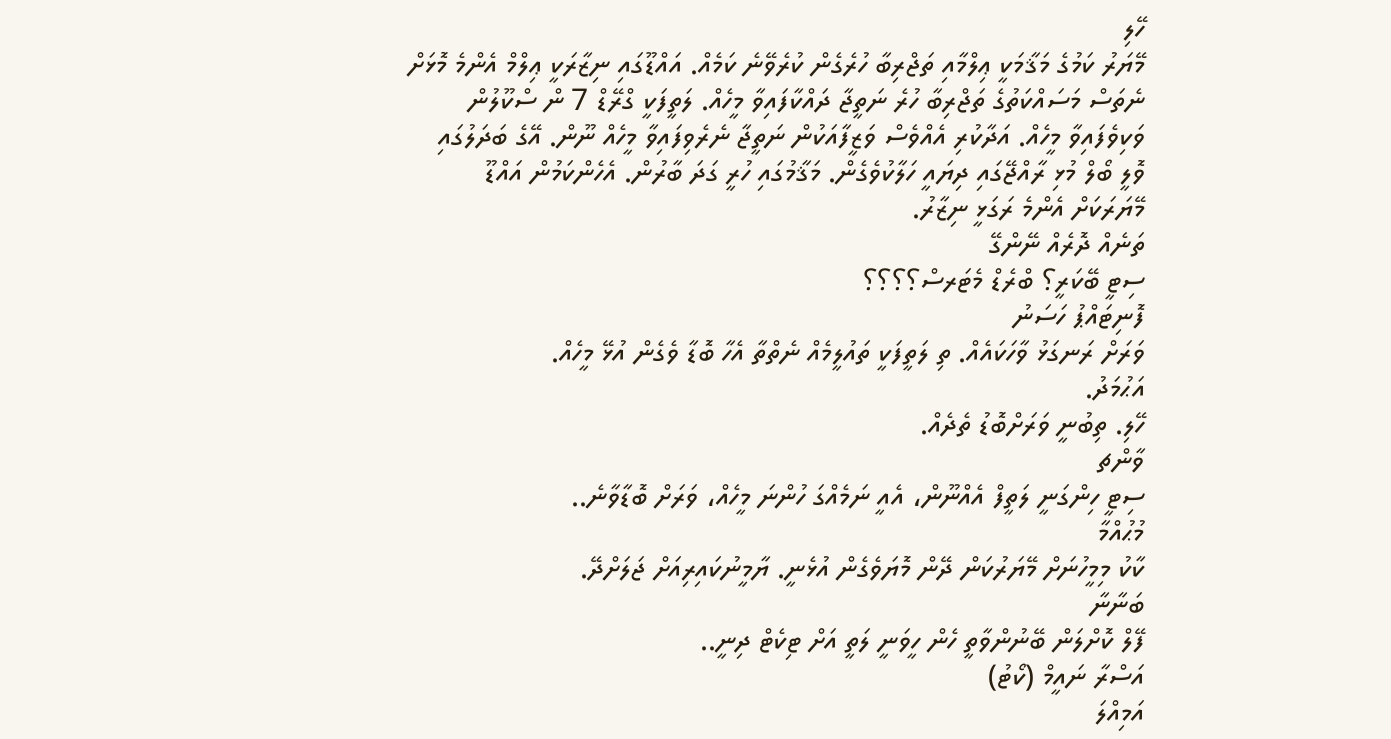ހޭލި
މޭޔަރު ކަމުގެ މަޤާމަކީ ޢިލްމާއި ތަޖްރިބާ ހުރެގެން ކުރެވޭނެ ކަމެއް. އައްޑޫގައި ނިޒާރަކީ ޢިލްމް އެންމެ މޮޅަށް ނެތަސް މަސައްކަތުގެ ތަޖްރިބާ ހުރެ ނަތީޖާ ދައްކާފައިވާ މީހެއް. ލަތީފަކީ ގްރޭޑް 7 ން ސްކޫލުން ވަކިވެފައިވާ މީހެއް. އަދާކުރި އެއްވެސް ވަޒީފާއަކުން ނަތީޖާ ނެރެވިފައިވާ މީހެއް ނޫން. އޭގެ ބަދަލުގައި ވޮލީ ބޯލް މުޅި ރާއްޖޭގައި ދިޔައީ ހަލާކުވެގެން. މަޤާމުގައި ހުރީ ގަދަ ބާރުން. އެހެންކަމުން އައްޑޫ މޭޔަރަކަށް އެންމެ ރަގަޅީ ނިޒާރު.
ތަނެއް ދޮރެއް ނޭންގޭ
ސިޓީ ބޭކަރީ؟ ބްރެޑް މެޓަރސް؟؟؟؟
ފޮނިޓައްޕު ހަސަނު
ވަރަށް ރަނގަޅު ވާހަކައެއް. ތި ލަތީފަކީ ތައުލީމެއް ނެތްތާ އެހާ ބޮޑާ ވެގެން އުޅޭ މީހެއް.
އަޙުމަދު.
ހޭލި. ތިބުނީ ވަރަށްބޮޑު ތެދެއް.
ވާންޗ
ސިޓީ ހިންގަނީ ލަތީފް އެއްނޫން، އެއީ ނަމެއްގަ ހުންނަ މީހެއް، ވަރަށް ބޮޑާވާނެ..
މުޙުއްމާ
ކާކު މިމީހުނަށް މޭޔަރުކަން ދޭން މޮޔަވެގެން އުޅެނީ. ޔާމީނުކައިރިއަށް ޖަލަށްދޭ.
ބަނާނާ
ފޭލް ކޮށްލަން ބޭނުންވާތީ ހެން ހީވަނީ ލަތީ އަށް ޓިކެޓް ދިނީ..
އަސްރާ ނައީމް (ކޯޓު)
އަމިއްލަ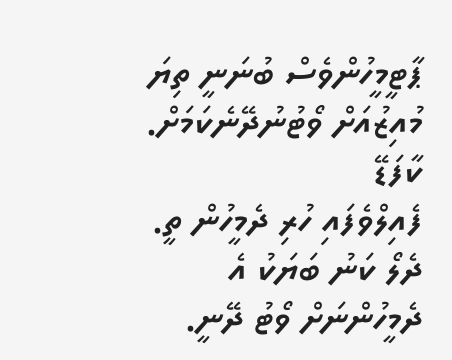ޕާޓީމީހުންވެސް ބުނަނީ ތިޔަ މުއިޒުއަށް ވޯޓުނުދޭނެކަމަށް.
ކާފަޑޭ
ފެއިލްވެފައި ހުރި ދެމީހުން ތީ. ދެލޯ ކަނު ބަޔަކު އެ ދެމީހުންނަށް ވޯޓު ދޭނީ.